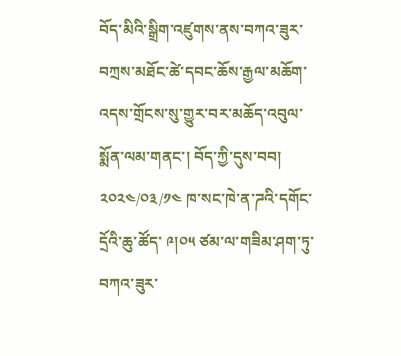བོད་མིའི་སྒྲིག་འཛུགས་ནས་བཀའ་ཟུར་བཀྲས་མཐོང་ཚེ་དབང་ཆོས་རྒྱལ་མཆོག་འདས་གྲོངས་སུ་གྱུར་བར་མཆོད་འབུལ་སྨོན་ལམ་གནང་། བོད་ཀྱི་དུས་བབ། ༢༠༢༤/༠༣/༡༤ ཁ་སང་ཁེ་ན་ཌའི་དགོང་དྲོའི་ཆུ་ཚོད་ ༩།༠༥ ཙམ་ལ་གཟིམ་ཤག་ཏུ་བཀའ་ཟུར་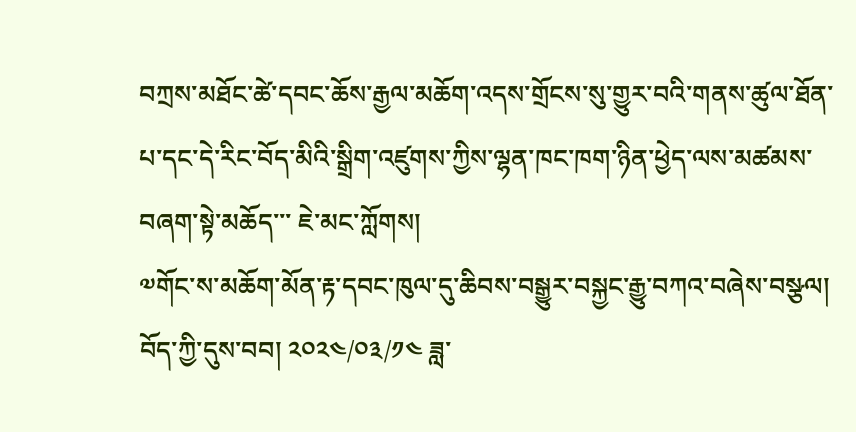བཀྲས་མཐོང་ཚེ་དབང་ཆོས་རྒྱལ་མཆོག་འདས་གྲོངས་སུ་གྱུར་བའི་གནས་ཚུལ་ཐོན་པ་དང་དེ་རིང་བོད་མིའི་སྒྲིག་འཛུགས་ཀྱིས་ལྷན་ཁང་ཁག་ཉིན་ཕྱེད་ལས་མཚམས་བཞག་སྟེ་མཆོད་་་ ཇེ་མང་ཀློགས།
༧གོང་ས་མཆོག་མོན་རྟ་དབང་ཁུལ་དུ་ཆིབས་བསྒྱུར་བསྐྱང་རྒྱུ་བཀའ་བཞེས་བསྩལ། བོད་ཀྱི་དུས་བབ། ༢༠༢༤/༠༣/༡༤ ཟླ་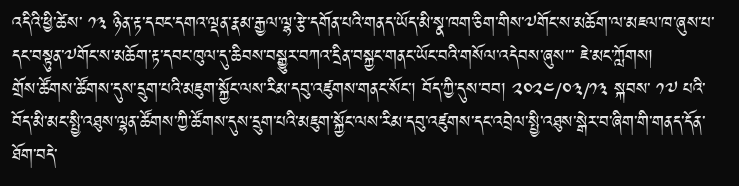འདིའི་ཕྱི་ཚེས་ ༡༣ ཉིན་རྟ་དབང་དགའ་ལྡན་རྣམ་རྒྱལ་ལྷ་རྩེ་དགོན་པའི་གནད་ཡོད་མི་སྣ་ཁག་ཅིག་གིས་༧གོང་ས་མཆོག་ལ་མཇལ་ཁ་ཞུས་པ་དང་བསྟུན་༧གོང་ས་མཆོག་རྟ་དབང་ཁུལ་དུ་ཆིབས་བསྒྱུར་བཀའ་དྲིན་བསྐྱང་གནང་ཡོང་བའི་གསོལ་འདེབས་ཞུས་་་ ཇེ་མང་ཀློགས།
གྲོས་ཚོགས་ཚོགས་དུས་དྲུག་པའི་མཇུག་སྐྱོང་ལས་རིམ་དབུ་འཛུགས་གནང་སོང་། བོད་ཀྱི་དུས་བབ། ༢༠༢༤/༠༣/༡༣ སྐབས་ ༡༧ པའི་བོད་མི་མང་སྤྱི་འཐུས་ལྷན་ཚོགས་ཀྱི་ཚོགས་དུས་དྲུག་པའི་མཇུག་སྐྱོང་ལས་རིམ་དབུ་འཛུགས་དང་འབྲེལ་སྤྱི་འཐུས་སྒེར་བ་ཞིག་གི་གནད་དོན་ཐོག་བདེ་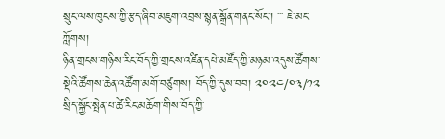སྲུང་ལས་ཁུངས་ཀྱི་རྩད་ཞིབ་མཇུག་འབྲས་སྙན་སྒྲོན་གནང་སོང་། ་་་ ཇེ་མང་ཀློགས།
ཉིན་གྲངས་གཉིས་རིང་བོད་ཀྱི་གྲངས་འཛིན་དཔེ་མཛོད་ཀྱི་མཉམ་འདུས་ཚོགས་སྡེའི་ཚོགས་ཆེན་འཚོག་མགོ་བཙུགས། བོད་ཀྱི་དུས་བབ། ༢༠༢༤/༠༣/༡༢ སྲིད་སྐྱོང་སྤེན་པ་ཚེ་རིང་མཆོག་གིས་བོད་ཀྱི་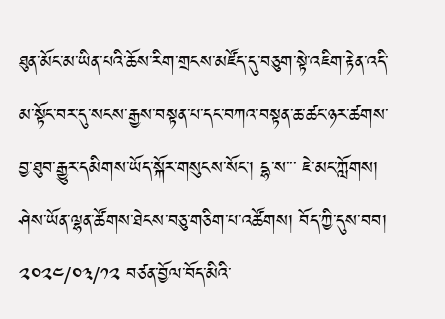ཐུན་མོང་མ་ཡིན་པའི་ཆོས་རིག་གྲངས་མཛོད་དུ་བཅུག་སྟེ་འཇིག་རྟེན་འདི་མ་སྟོང་བར་དུ་སངས་རྒྱས་བསྟན་པ་དང་བཀའ་བསྟན་ཆ་ཚང་ཉར་ཚགས་བྱ་ཐུབ་རྒྱུར་དམིགས་ཡོད་སྐོར་གསུངས་སོང་། དྷ་ས་་་ ཇེ་མང་ཀློགས།
ཤེས་ཡོན་ལྷན་ཚོགས་ཐེངས་བཅུ་གཅིག་པ་འཚོགས། བོད་ཀྱི་དུས་བབ། ༢༠༢༤/༠༣/༡༢ བཙན་བྱོལ་བོད་མིའི་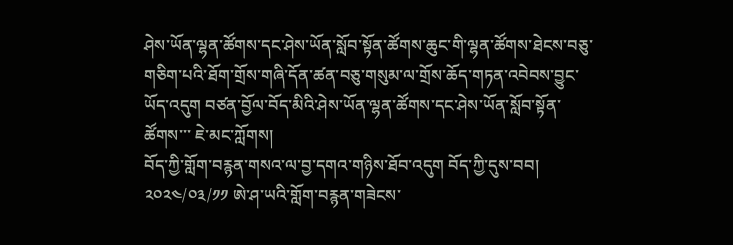ཤེས་ཡོན་ལྷན་ཚོགས་དང་ཤེས་ཡོན་སློབ་སྟོན་ཚོགས་ཆུང་གི་ལྷན་ཚོགས་ཐེངས་བཅུ་གཅིག་པའི་ཐོག་གྲོས་གཞི་དོན་ཚན་བཅུ་གསུམ་ལ་གྲོས་ཆོད་གཏན་འབེབས་བྱུང་ཡོད་འདུག བཙན་བྱོལ་བོད་མིའི་ཤེས་ཡོན་ལྷན་ཚོགས་དང་ཤེས་ཡོན་སློབ་སྟོན་ཚོགས་་་ ཇེ་མང་ཀློགས།
བོད་ཀྱི་གློག་བརྙན་གསའ་ལ་བྱ་དགའ་གཉིས་ཐོབ་འདུག བོད་ཀྱི་དུས་བབ། ༢༠༢༤/༠༣/༡༡ ཨེ་ཤ་ཡའི་གློག་བརྙན་གཟེངས་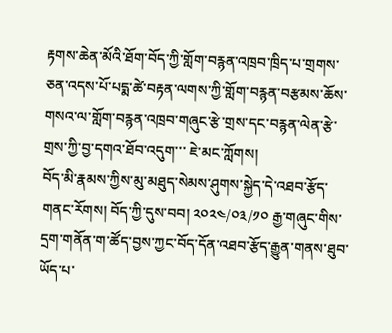རྟགས་ཆེན་མོའི་ཐོག་བོད་ཀྱི་གློག་བརྙན་འཁྲབ་ཁྲིད་པ་གྲགས་ཅན་འདས་པོ་པདྨ་ཚེ་བརྟན་ལགས་ཀྱི་གློག་བརྙན་བརྩམས་ཆོས་གསའ་ལ་གློག་བརྙན་འཁྲབ་གཞུང་རྩེ་གྲས་དང་བརྙན་ལེན་རྩེ་གྲས་ཀྱི་བྱ་དགའ་ཐོབ་འདུག་་་ ཇེ་མང་ཀློགས།
བོད་མི་རྣམས་ཀྱིས་མུ་མཐུད་སེམས་ཤུགས་སྐྱེད་དེ་འཐབ་རྩོད་གནང་རོགས། བོད་ཀྱི་དུས་བབ། ༢༠༢༤/༠༣/༡༠ རྒྱ་གཞུང་གིས་དྲག་གནོན་ག་ཚོད་བྱས་ཀྱང་བོད་དོན་འཐབ་རྩོད་རྒྱུན་གནས་ཐུབ་ཡོད་པ་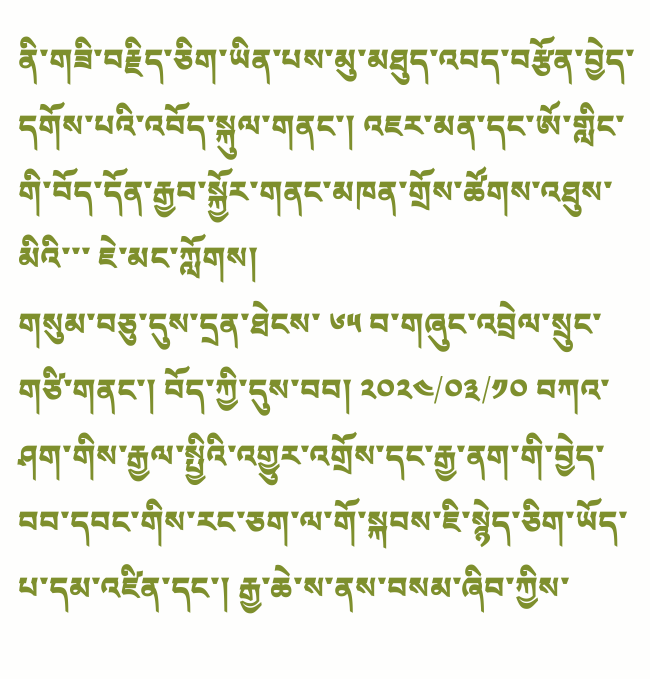ནི་གཟི་བརྗིད་ཅིག་ཡིན་པས་མུ་མཐུད་འབད་བརྩོན་བྱེད་དགོས་པའི་འབོད་སྐུལ་གནང་། འཇར་མན་དང་ཨོ་གླིང་གི་བོད་དོན་རྒྱབ་སྐྱོར་གནང་མཁན་གྲོས་ཚོགས་འཐུས་མིའི་་་ ཇེ་མང་ཀློགས།
གསུམ་བཅུ་དུས་དྲན་ཐེངས་ ༦༥ བ་གཞུང་འབྲེལ་སྲུང་གཙི་གནང་། བོད་ཀྱི་དུས་བབ། ༢༠༢༤/༠༣/༡༠ བཀའ་ཤག་གིས་རྒྱལ་སྤྱིའི་འགྱུར་འགྲོས་དང་རྒྱ་ནག་གི་བྱེད་བབ་དབང་གིས་རང་ཅག་ལ་གོ་སྐབས་ཇི་སྙེད་ཅིག་ཡོད་པ་དམ་འཛིན་དང་། རྒྱ་ཆེ་ས་ནས་བསམ་ཞིབ་ཀྱིས་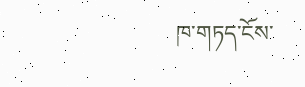ཁ་གཏད་ངོས་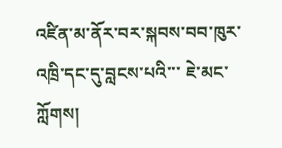འཛིན་མ་ནོར་བར་སྐབས་བབ་ཁུར་འཁྲི་དང་དུ་བླངས་པའི་་་ ཇེ་མང་ཀློགས།